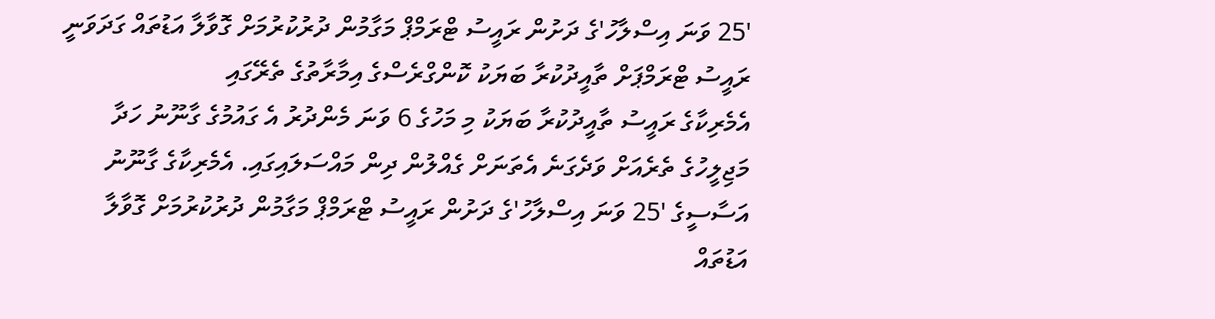'25 ވަނަ އިސްލާހު'ގެ ދަށުން ރައީސު ޓްރަމްޕް މަގާމުން ދުރުކުރުމަށް ގޮވާލާ އަޑުތައް ގަދަވަނީ
ރައީސު ޓްރަމްޕަށް ތާއީދުކުރާ ބަޔަކު ކޮންގްރެސްގެ އިމާރާތުގެ ތެރޭގައި
އެމެރިކާގެ ރައީސު ތާއީދުކުރާ ބަޔަކު މި މަހުގެ 6 ވަނަ މެންދުރު އެ ގައުމުގެ ގާނޫނު ހަދާ މަޖިލީހުގެ ތެރެއަށް ވަދެގަނެ އެތަނަށް ގެއްލުން ދިން މައްސަލައިގައި. އެމެރިކާގެ ގާނޫނު އަސާސީގެ '25 ވަނަ އިސްލާހު'ގެ ދަށުން ރައީސު ޓްރަމްޕް މަގާމުން ދުރުކުރުމަށް ގޮވާލާ އަޑުތައް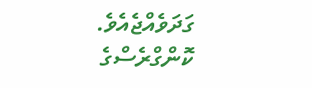ގަދަވެއްޖެއެވެ.
ކޮންގްރެސްގެ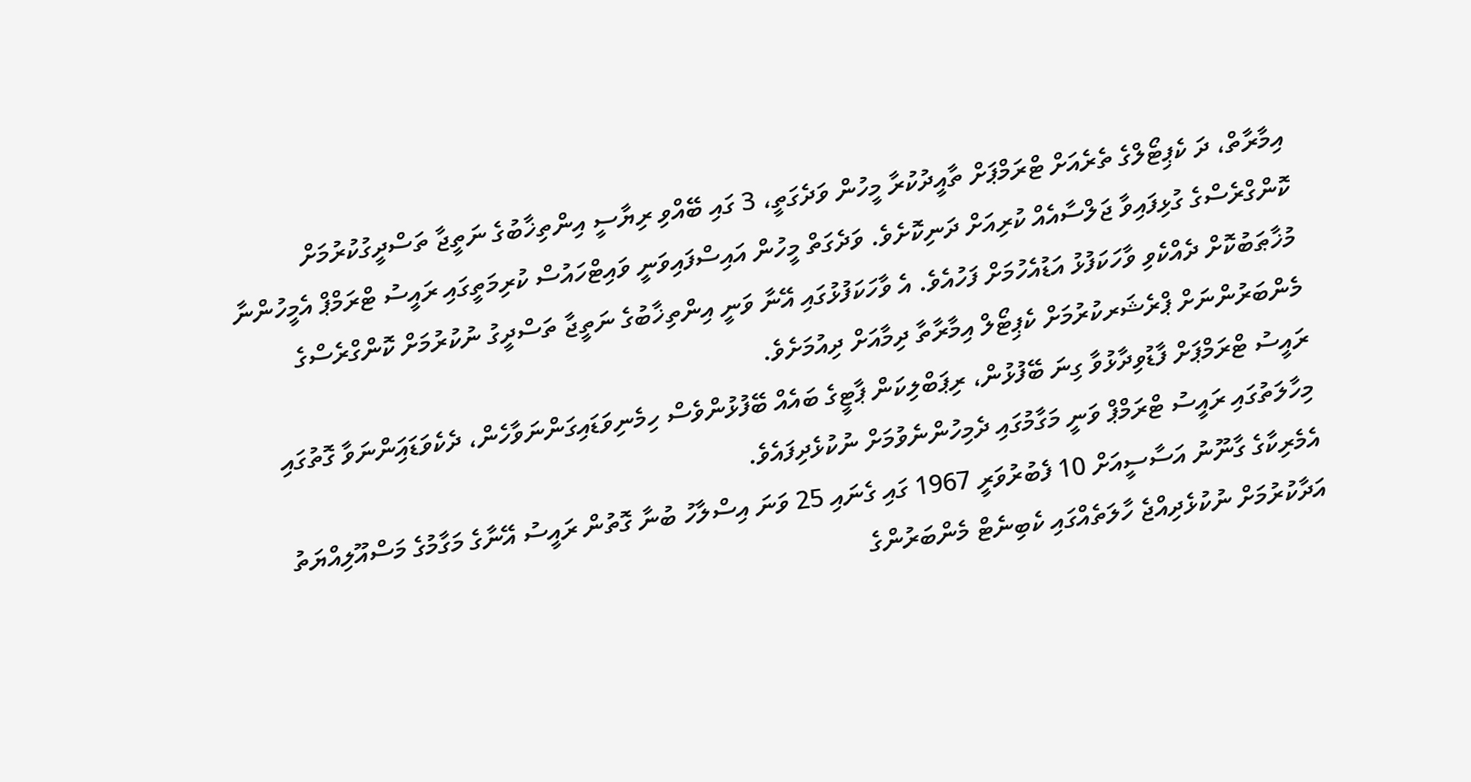އިމާރާތް، ދަ ކެޕިޓޯލްގެ ތެރެއަށް ޓްރަމްޕަށް ތާއީދުކުރާ މީހުން ވަދެގަތީ، 3 ގައި ބޭއްވި ރިޔާސީ އިންތިޚާބުގެ ނަތީޖާ ތަސްދީގުކުރުމަށް ކޮންގްރެސްގެ ގުޅިފައިވާ ޖަލްސާއެއް ކުރިއަށް ދަނިކޮށެވެ. ވަދެގަތް މީހުން އައިސްފައިވަނީ ވައިޓްހައުސް ކުރިމަތީގައި ރައީސު ޓްރަމްޕް އެމީހުންނާ މުޚާޠަބުކޮށް ދެއްކެވި ވާހަކަފުޅު އަޑުއެހުމަށް ފަހުއެވެ. އެ ވާހަކަފުޅުގައި އޭނާ ވަނީ އިންތިޚާބުގެ ނަތީޖާ ތަސްދީގު ނުކުރުމަށް ކޮންގްރެސްގެ މެންބަރުންނަށް ޕްރެޝަރކުރުމަށް ކެޕިޓޯލް އިމާރާތާ ދިމާއަށް ދިއުމަށެވެ.
ރައީސު ޓްރަމްޕަށް ފާޑުވިދާޅުވާ ގިނަ ބޭފުޅުން، ރިޕަބްލިކަން ޕާޓީގެ ބައެއް ބޭފުޅުންވެސް ހިމެނިވަޑައިގަންނަވާހެން، ދެކެވަޑައިަންނަވާ ގޮތުގައި މިހާލަތުގައި ރައީސު ޓްރަމްޕް ވަނީ މަގާމުގައި ދެމިހުންނެވުމަށް ނުކުޅެދިފައެވެ.
އެމެރިކާގެ ގާނޫނު އަސާސީއަށް 10 ފެބުރުވަރީ 1967 ގައި ގެނައި 25 ވަނަ އިސްލާހު ބުނާ ގޮތުން ރައީސު އޭނާގެ މަގާމުގެ މަސްއޫލިއްޔަތު އަދާކުރުމަށް ނުކުޅެދިއްޖެ ހާލަތެއްގައި ކެބިނެޓް މެންބަރުންގެ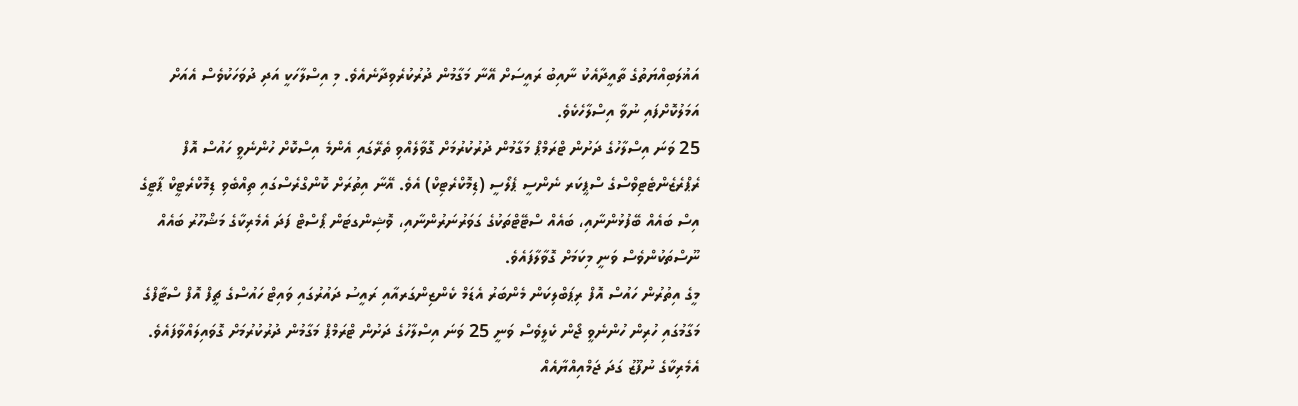އަޣުލަބިއްޔަތުގެ ތާއީދާއެކު ނާއިބު ރައީސަށް އޭނާ މަގާމުން ދުރުކުރެވިދާނެއެވެ. މި އިސްލާހަކީ އަދި ދުވަހަކުވެސް އެއަށް އަމަލުކޮށްފައި ނުވާ އިސްލާހެކެވެ.
25 ވަނަ އިސްލާހުގެ ދަށުން ޓްރަމްޕް މަގާމުން ދުރުކުރުމަށް ގޮވާލެއްވި ތެރޭގައި އެންމެ އިސްކޮށް ހުންނެވީ ހައުސް އޮފް ރެޕްރެޒެންޓެޓިވްސްގެ ސްޕީކަރ ނެންސީ ޕެލޯސީ (ޑިމޮކްރެޓިކް) އެވެ. އޭނާ އިތުރަށް ކޮންގްރެސްގައި ތިއްބެވި ޑިމޮކްރެޓީކް ޕާޓީގެ އިސް ބައެއް ބޭފުޅުންނާއި، ބައެއް ސްޓޭޓްތަކުގެ ގަވަރުނަރުންނާއި، ވޮޝިންގޓަން ޕޯސްޓް ފަދަ އެމެރިކާގެ މަޝްހޫރު ބައެއް ނޫސްތަކުންވެސް ވަނީ މިކަމަށް ގޮވާލާފައެވެ.
މީގެ އިތުރުން ހައުސް އޮފް ރިޕަބްލިކަން މެންބަރު އެޑަމް ކެންޒިންގަރއާއި ރައީސު ދައުރުގައި ވައިޓް ހައުސްގެ ޗީފް އޮފް ސްޓާފްގެ މަގާމުގައި ހުރިން ހުންނެވީ ޖޯން ކެލީވެސް ވަނީ 25 ވަނަ އިސްލާހުގެ ދަށުން ޓްރަމްޕް މަގާމުން ދުރުކުރުމަށް ގޮވައިލައްވާފައެވެ.
އެމެރިކާގެ ނުފޫޒު ގަދަ ޖަމްއިއްޔާއެއް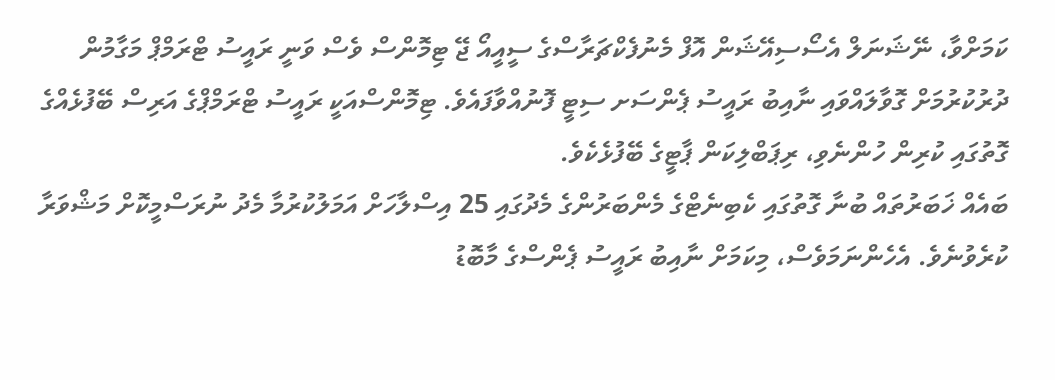ކަމަށްވާ، ނޭޝަނަލް އެސޯސިއޭޝަން އޮފް މެނުފެކްޗަރާސްގެ ސީއީއޯ ޖޭ ޓިމޮންސް ވެސް ވަނީ ރައީސު ޓްރަމްޕް މަގާމުން ދުރުކުރުމަށް ގޮވާލައްވައި ނާއިބު ރައީސު ޕެންސަށ ސިޓީ ފޮނުއްވާފައެވެ. ޓިމޮންސްއަކީ ރައީސު ޓްރަމްޕްގެ އަރިސް ބޭފުޅެއްގެ ގޮތުގައި ކުރިން ހުންނެވި، ރިޕަބްލިކަން ޕާޓީގެ ބޭފުޅެކެވެ.
ބައެއް ޚަބަރުތައް ބުނާ ގޮތުގައި ކެބިނެޓްގެ މެންބަރުންގެ މެދުގައި 25 އިސްލާހަށް އަމަލުކުރުމާ މެދު ނުރަސްމީކޮށް މަޝްވަރާ ކުރެވުނެވެ. އެހެންނަމަވެސް، މިކަމަށް ނާއިބު ރައީސު ޕެންސްގެ މާބޮޑު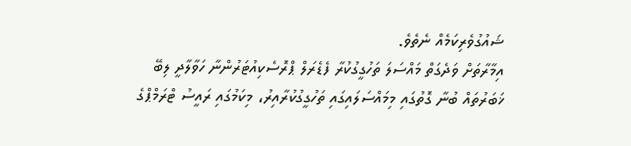ޝައުގުވެރިކަމެއް ނެތެވެ.
އިމާރާތަށް ވަދެގަތް މައްސަލަ ތަހުގީގުކުރާ ފެޑެރަލް ޕްރޮސެކިއުޓަރުންނާ ހަވާލާދީ ލިބޭ ޚަބަރުތައް ބުނާ ގޮތުގައި މިމައްސަލައިގައި ތަހުގީގުކުރާއިރު، މިކަމުގައި ރައީސު ޓްރަމްޕްގެ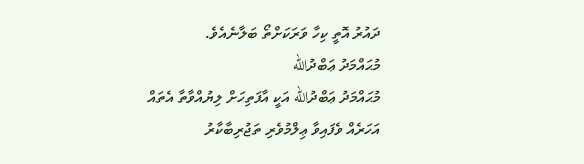ދައުރު އޮތީ ކިހާ ވަރަކަށްތޯ ބަލާނެއެވެ.
މުޙައްމަދު ޢަބްދުالله
މުޙައްމަދު ޢަބްދުالله އަކީ އާފަތިހަށް ލިޔުއްވާތާ އެތައް އަހަރެއް ވެފައިވާ ޢިލްމުވެރި ތަޖުރިބާކާރު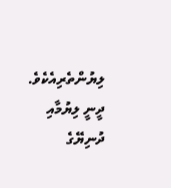ލިޔުންތެރިއެކެވެ. ދީނީ ލިޔުމާއި ދުނިޔޭގެ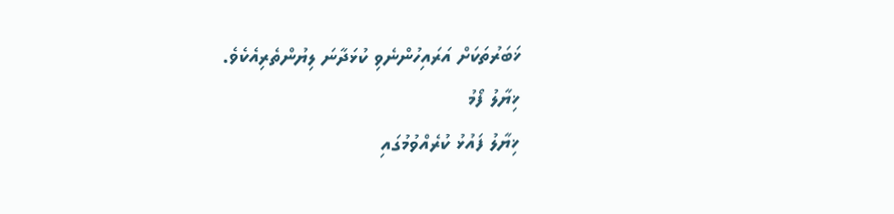ޚަބަރުތަކަށް އަރައިހުންނެވި ކުޅަދާނަ ލިޔުންތެރިއެކެވެ.
ޚިޔާލު ފޯމު
ޚިޔާލު ފައުޅު ކުރެއްވުމުގައި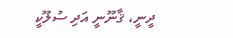ދީނީ، ޤާނޫނީ އަދި ސުލޫކީ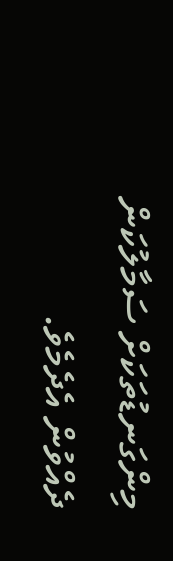މިންގަނޑުތަކަށް ސަމާލުކަން ދެއްވުން އެދެމެވެ.